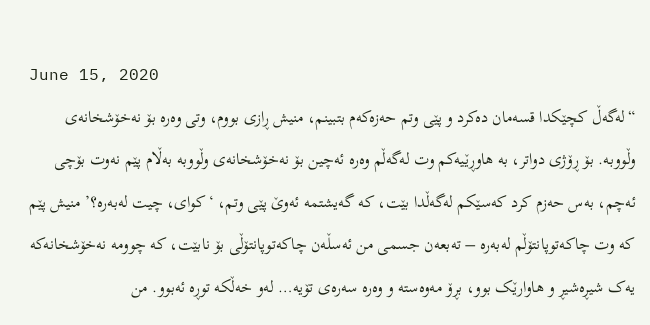June 15, 2020
“لەگەڵ کچێکدا قسەمان دەکرد و پێی وتم حەزەکەم بتبینم، منیش ڕازی بووم، وتی وەرە بۆ نەخۆشخانەی وڵووبە. بۆ ڕۆژی دواتر، بە هاوڕێیەکم وت لەگەڵم وەرە ئەچین بۆ نەخۆشخانەی وڵووبە بەڵام پێم نەوت بۆچی ئەچم، بەس حەزم کرد کەسێکم لەگەڵدا بێت، کە گەیشتمە ئەوێ پێی وتم، ‘کوای، چیت لەبەرە؟’ منیش پێم کە وت چاکەتوپانتۆڵم لەبەرە – تەبعەن جسمی من ئەسڵەن چاکەتوپانتۆڵی بۆ نابێت، کە چوومە نەخۆشخانەکە یەک شیڕەشیڕ و هاوارێک بوو، بڕۆ مەوەستە و وەرە سەرەی تۆیە… لەو خەڵکە توڕە ئەبوو. من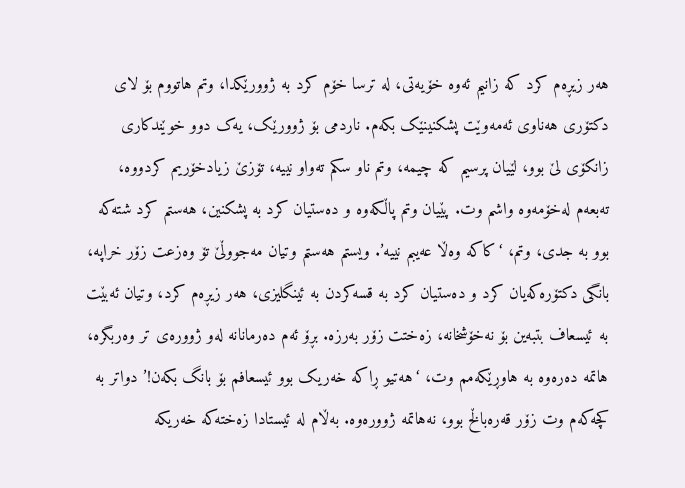هەر زیڕەم کرد کە زانیم ئەوە خۆیەتی، لە ترسا خۆم کرد بە ژوورێکدا، وتم هاتووم بۆ لای دکتۆری هەناوی ئەمەوێت پشکنینێک بکەم. ناردمی بۆ ژوورێک، یەک دوو خوێندکاری زانکۆی لێ بوو، لێیان پرسیم کە چیمە، وتم ناو سکم تەواو نییە، تۆزێ زیادخۆریم کردووە، تەبعەم لەخۆمەوە واشم وت. پێیان وتم پاڵکەوە و دەستیان کرد بە پشکنین، هەستم کرد شتەکە بوو بە جدی، وتم، ‘کاکە وەڵا عەیبم نییە’. ویستم هەستم وتیان مەجووڵێ تۆ وەزعت زۆر خراپە، بانگی دکتۆرەکەیان کرد و دەستیان کرد بە قسەکردن بە ئینگلیزی، هەر زیڕەم کرد، وتیان ئەبێت بە ئیسعاف بتبەین بۆ نەخۆشخانە، زەختت زۆر بەرزە. بڕۆ ئەم دەرمانانە لەو ژوورەی تر وەربگرە، هاتمە دەرەوە بە هاوڕێکەمم وت، ‘هەتیو ڕاکە خەریک بوو ئیسعافم بۆ بانگ بکەن!’ دواتر بە کچەکەم وت زۆر قەرەباڵخ بوو، نەهاتمە ژوورەوە. بەڵام لە ئیستادا زەختەکە خەریکە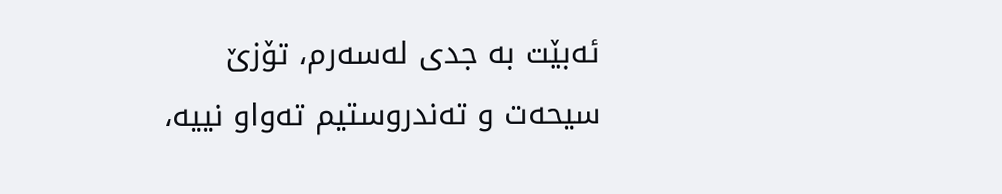ئەبێت بە جدی لەسەرم، تۆزێ سیحەت و تەندروستیم تەواو نییە،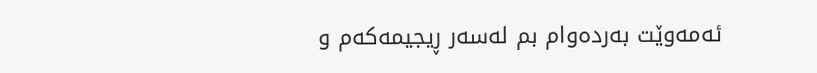ئەمەوێت بەردەوام بم لەسەر ڕیجیمەکەم و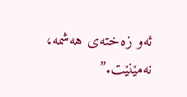ئەو زەختەی هەشمە، نەمێنێت.”